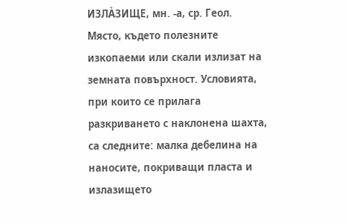ИЗЛА̀ЗИЩЕ, мн. -а, ср. Геол. Място, където полезните изкопаеми или скали излизат на земната повърхност. Условията, при които се прилага разкриването с наклонена шахта, са следните: малка дебелина на наносите, покриващи пласта и излазището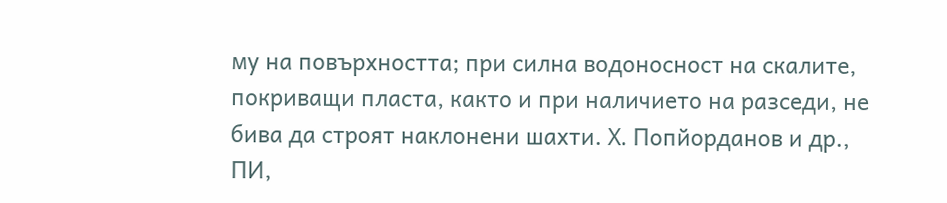му на повърхността; при силна водоносност на скалите, покриващи пласта, както и при наличието на разседи, не бива да строят наклонени шахти. X. Попйорданов и др., ПИ,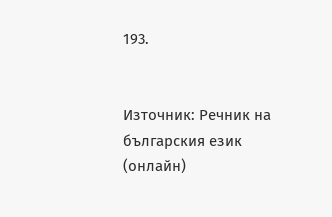193.


Източник: Речник на българския език (онлайн)